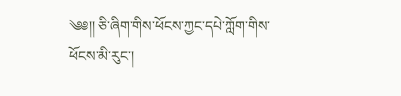༄༅།། ཅི་ཞིག་གིས་ཕོངས་ཀྱང་དཔེ་ཀློག་གིས་ཕོངས་མི་རུང་།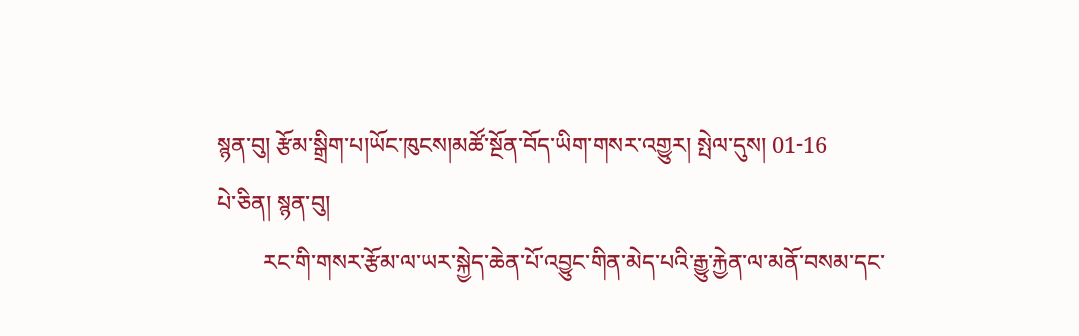སྙན་བུ། རྩོམ་སྒྲིག་པ།ཡོང་ཁུངས།མཚོ་སྔོན་བོད་ཡིག་གསར་འགྱུར། སྤེལ་དུས། 01-16
པེ་ཅིན། སྙན་བུ།
        རང་གི་གསར་རྩོམ་ལ་ཡར་སྐྱེད་ཆེན་པོ་འབྱུང་གིན་མེད་པའི་རྒྱུ་རྐྱེན་ལ་མནོ་བསམ་དང་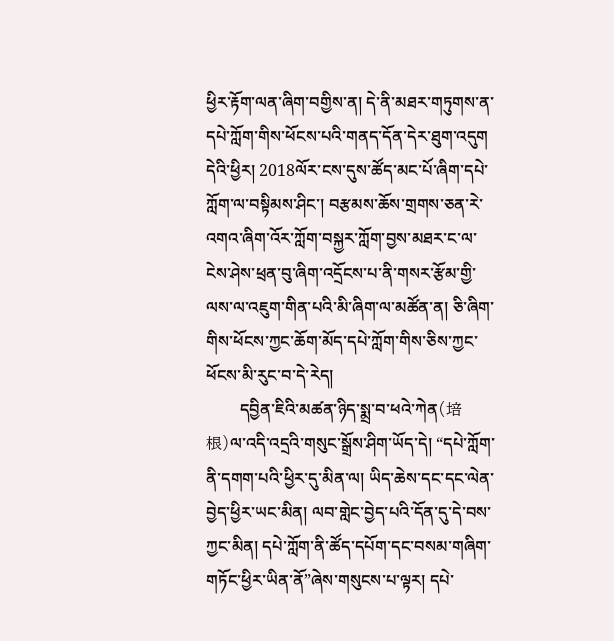ཕྱིར་རྟོག་ལན་ཞིག་བགྱིས་ན། དེ་ནི་མཐར་གཏུགས་ན་དཔེ་ཀློག་གིས་ཕོངས་པའི་གནད་དོན་དེར་ཐུག་འདུག དེའི་ཕྱིར། 2018ལོར་ངས་དུས་ཚོད་མང་པོ་ཞིག་དཔེ་ཀློག་ལ་བསྟིམས་ཤིང་། བརྩམས་ཆོས་གྲགས་ཅན་རེ་འགའ་ཞིག་འོར་ཀློག་བསྐྱར་ཀློག་བྱས་མཐར་ང་ལ་ངེས་ཤེས་ཕྲན་བུ་ཞིག་འདྲོངས་པ་ནི་གསར་རྩོམ་གྱི་ལས་ལ་འཇུག་གིན་པའི་མི་ཞིག་ལ་མཚོན་ན། ཅི་ཞིག་གིས་ཕོངས་ཀྱང་ཆོག་མོད་དཔེ་ཀློག་གིས་ཅིས་ཀྱང་ཕོངས་མི་རུང་བ་དེ་རེད།
        དབྱིན་ཇིའི་མཚན་ཉིད་སྨྲ་བ་ཕའེ་ཀེན(培根)ལ་འདི་འདྲའི་གསུང་སྒྲོས་ཤིག་ཡོད་དེ། “དཔེ་ཀློག་ནི་དགག་པའི་ཕྱིར་དུ་མིན་ལ། ཡིད་ཆེས་དང་དང་ལེན་བྱེད་ཕྱིར་ཡང་མིན། ལབ་གླེང་བྱེད་པའི་དོན་དུ་དེ་བས་ཀྱང་མིན། དཔེ་ཀློག་ནི་ཚོད་དཔོག་དང་བསམ་གཞིག་གཏོང་ཕྱིར་ཡིན་ནོ”ཞེས་གསུངས་པ་ལྟར། དཔེ་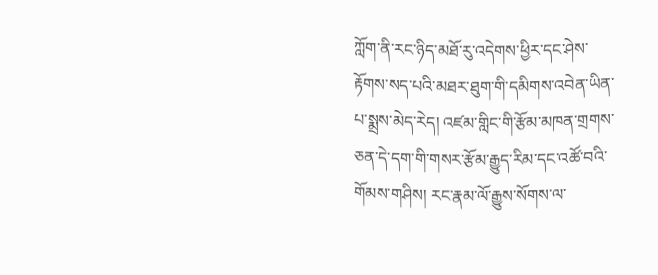ཀློག་ནི་རང་ཉིད་མཐོ་རུ་འདེགས་ཕྱིར་དང་ཤེས་རྟོགས་སད་པའི་མཐར་ཐུག་གི་དམིགས་འབེན་ཡིན་པ་སྨྲས་མེད་རེད། འཛམ་གླིང་གི་རྩོམ་མཁན་གྲགས་ཅན་དེ་དག་གི་གསར་རྩོམ་རྒྱུད་རིམ་དང་འཚོ་བའི་གོམས་གཤིས། རང་རྣམ་ལོ་རྒྱུས་སོགས་ལ་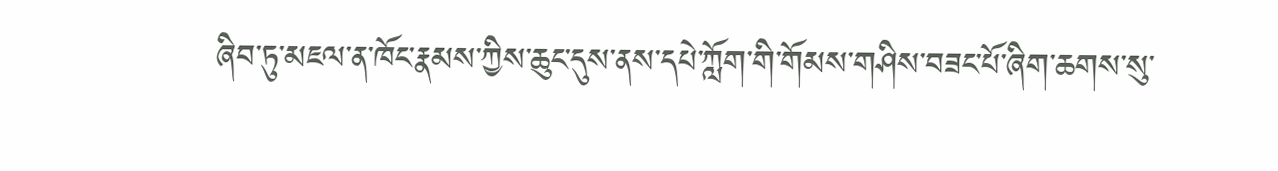ཞིབ་ཏུ་མཇལ་ན་ཁོང་རྣམས་ཀྱིས་ཆུང་དུས་ནས་དཔེ་ཀློག་གི་གོམས་གཤིས་བཟང་པོ་ཞིག་ཆགས་སུ་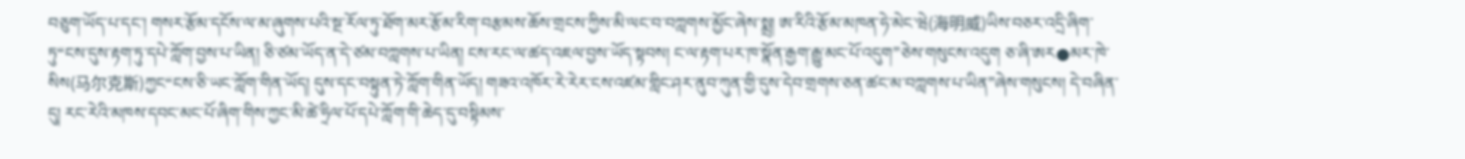བཅུག་ཡོད་པ་དང་། གསར་རྩོམ་དངོས་ལ་མ་ཞུགས་པའི་སྔ་རོལ་ཏུ་ཐོག་མར་རྩོམ་རིག་བརྩམས་ཆོས་གྲངས་ཀྱིས་མི་ལང་བ་བཀླགས་མྱོང་ཞེས་སྨྲ། ཨ་རིའི་རྩོམ་མཁན་ཧེ་མེང་ཝེ(海明威)ཡིས་བཅར་འདྲི་ཞིག་ཏུ“ངས་དུས་རྟག་ཏུ་དཔེ་ཀློག་བྱས་པ་ཡིན། ཅི་ཙམ་ཡོད་ན་དེ་ཙམ་བཀླགས་པ་ཡིན། ངས་རང་ལ་ཚད་འཇལ་བྱས་ཡོད་སྟབས། ང་ལ་རྟག་པར་ཁ་སྣོན་རྒྱག་རྒྱུ་མང་པོ་འདུག”ཅེས་གསུངས་འདུག ཅ་ཞི་ཨར●མར་ཁེ་སིས(马尔克斯)ཀྱང“ངས་ཅི་ཡང་ཀློག་གིན་ཡོད། དུས་དང་བསྟུན་ཏེ་ཀློག་གིན་ཡོད། གཟའ་འཁོར་རེ་རེར་ངས་འཛམ་གླིང་ཤར་ནུབ་ཀུན་གྱི་དུས་དེབ་གྲགས་ཅན་ཚང་མ་བཀླགས་པ་ཡིན”ཞེས་གསུངས། དེ་བཞིན་དུ། རང་རེའི་མཁས་དབང་མང་པོ་ཞིག་གིས་ཀྱང་མི་ཚེ་ཧྲིལ་པོ་དཔེ་ཀློག་གི་ཆེད་དུ་བསྟིམས་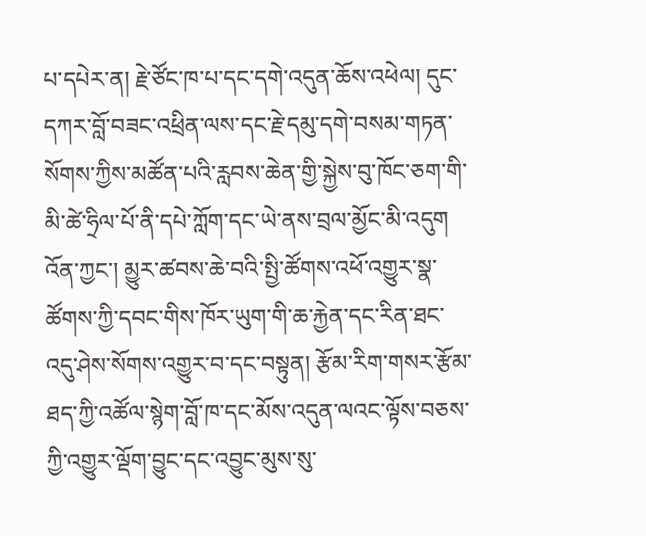པ་དཔེར་ན། རྗེ་ཙོང་ཁ་པ་དང་དགེ་འདུན་ཆོས་འཕེལ། དུང་དཀར་བློ་བཟང་འཕྲིན་ལས་དང་རྗེ་དམུ་དགེ་བསམ་གཏན་སོགས་ཀྱིས་མཚོན་པའི་རླབས་ཆེན་གྱི་སྐྱེས་བུ་ཁོང་ཅག་གི་མི་ཚེ་ཧྲིལ་པོ་ནི་དཔེ་ཀློག་དང་ཡེ་ནས་བྲལ་མྱོང་མི་འདུག འོན་ཀྱང་། མྱུར་ཚབས་ཆེ་བའི་སྤྱི་ཚོགས་འཕོ་འགྱུར་སྣ་ཚོགས་ཀྱི་དབང་གིས་ཁོར་ཡུག་གི་ཆ་རྐྱེན་དང་རིན་ཐང་འདུ་ཤེས་སོགས་འགྱུར་བ་དང་བསྟུན། རྩོམ་རིག་གསར་རྩོམ་ཐད་ཀྱི་འཚོལ་སྙེག་བློ་ཁ་དང་མོས་འདུན་ལའང་ལྟོས་བཅས་ཀྱི་འགྱུར་ལྡོག་བྱུང་དང་འབྱུང་མུས་སུ་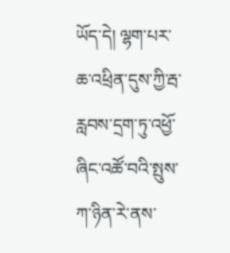ཡོད་དེ། ལྷག་པར་ཆ་འཕྲིན་དུས་ཀྱི་རྦ་རླབས་དྲག་ཏུ་འཕྱོ་ཞིང་འཚོ་བའི་སྤུས་ཀ་ཉིན་རེ་ནས་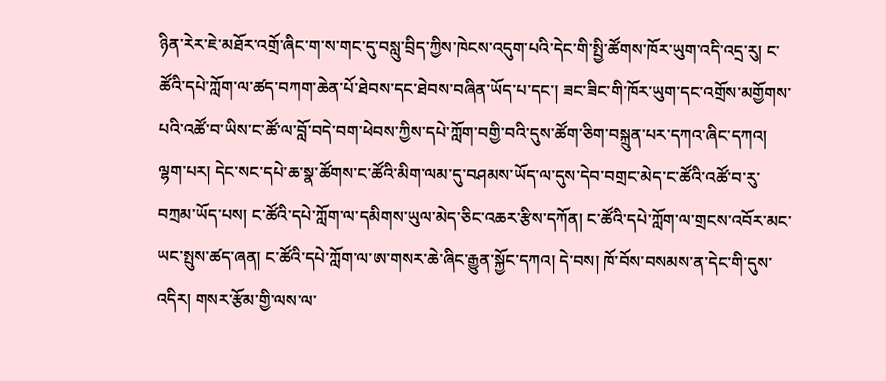ཉིན་རེར་ཇེ་མཐོར་འགྲོ་ཞིང་ག་ས་གང་དུ་བསླུ་བྲིད་ཀྱིས་ཁེངས་འདུག་པའི་དེང་གི་སྤྱི་ཚོགས་ཁོར་ཡུག་འདི་འདྲ་རུ། ང་ཚོའི་དཔེ་ཀློག་ལ་ཚད་བཀག་ཆེན་པོ་ཐེབས་དང་ཐེབས་བཞིན་ཡོད་པ་དང་། ཟང་ཟིང་གི་ཁོར་ཡུག་དང་འགྲོས་མགྱོགས་པའི་འཚོ་བ་ཡིས་ང་ཚོ་ལ་བློ་བདེ་བག་ཕེབས་ཀྱིས་དཔེ་ཀློག་བགྱི་བའི་དུས་ཚོག་ཅིག་བསྐྲུན་པར་དཀའ་ཞིང་དཀའ། ལྷག་པར། དེང་སང་དཔེ་ཆ་སྣ་ཚོགས་ང་ཚོའི་མིག་ལམ་དུ་བཤམས་ཡོད་ལ་དུས་དེབ་བགྲང་མེད་ང་ཚོའི་འཚོ་བ་རུ་བཀྲམ་ཡོད་པས། ང་ཚོའི་དཔེ་ཀློག་ལ་དམིགས་ཡུལ་མེད་ཅིང་འཆར་རྩིས་དཀོན། ང་ཚོའི་དཔེ་ཀློག་ལ་གྲངས་འབོར་མང་ཡང་སྤུས་ཚད་ཞན། ང་ཚོའི་དཔེ་ཀློག་ལ་ཨ་གསར་ཆེ་ཞིང་རྒྱུན་སྐྱོང་དཀའ། དེ་བས། ཁོ་བོས་བསམས་ན་དེང་གི་དུས་འདིར། གསར་རྩོམ་གྱི་ལས་ལ་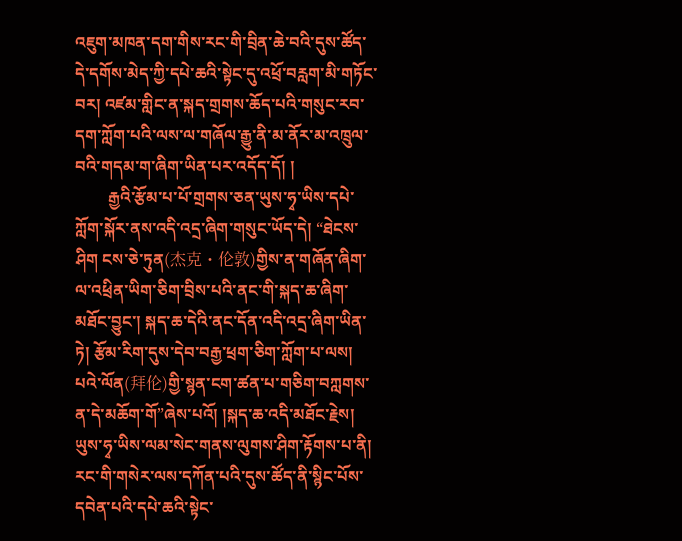འཇུག་མཁན་དག་གིས་རང་གི་བྲིན་ཆེ་བའི་དུས་ཚོད་དེ་དགོས་མེད་ཀྱི་དཔེ་ཆའི་སྟེང་དུ་འཕྲོ་བརླག་མི་གཏོང་བར། འཛམ་གླིང་ན་སྐད་གྲགས་ཆོད་པའི་གསུང་རབ་དག་ཀློག་པའི་ལས་ལ་གཞོལ་རྒྱུ་ནི་མ་ནོར་མ་འཁྲུལ་བའི་གདམ་ག་ཞིག་ཡིན་པར་འདོད་དོ། །
        རྒྱའི་རྩོམ་པ་པོ་གྲགས་ཅན་ཡུས་ཧྭ་ཡིས་དཔེ་ཀློག་སྐོར་ནས་འདི་འདྲ་ཞིག་གསུང་ཡོད་དེ། “ཐེངས་ཤིག ངས་ཅེ་ཏུན(杰克・伦敦)གྱིས་ན་གཞོན་ཞིག་ལ་འཕྲིན་ཡིག་ཅིག་བྲིས་པའི་ནང་གི་སྐད་ཆ་ཞིག་མཐོང་བྱུང་། སྐད་ཆ་དེའི་ནང་དོན་འདི་འདྲ་ཞིག་ཡིན་ཏེ། རྩོམ་རིག་དུས་དེབ་བརྒྱ་ཕྲག་ཅིག་ཀློག་པ་ལས། པའེ་ལོན(拜伦)གྱི་སྙན་ངག་ཚན་པ་གཅིག་བཀླགས་ན་དེ་མཆོག་གོ”ཞེས་པའོ། །སྐད་ཆ་འདི་མཐོང་རྗེས། ཡུས་ཧྭ་ཡིས་ལམ་སེང་གནས་ལུགས་ཤིག་རྟོགས་པ་ནི། རང་གི་གསེར་ལས་དཀོན་པའི་དུས་ཚོད་ནི་སྙིང་པོས་དབེན་པའི་དཔེ་ཆའི་སྟེང་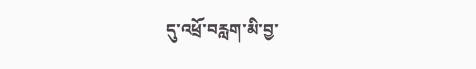དུ་འཕྲོ་བརླག་མི་བྱ་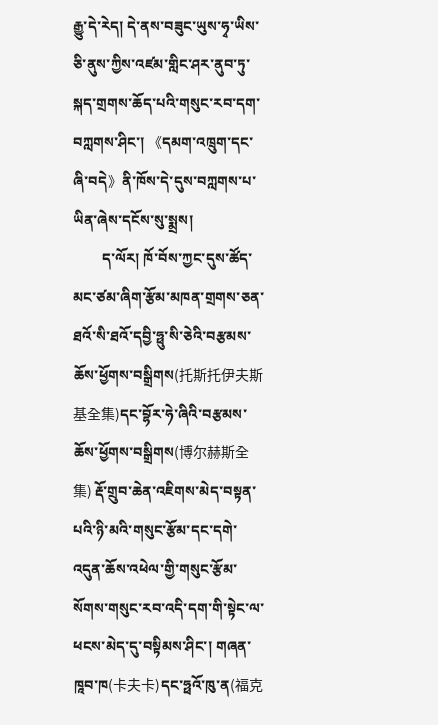རྒྱུ་དེ་རེད། དེ་ནས་བཟུང་ཡུས་ཧྭ་ཡིས་ཅི་ནུས་ཀྱིས་འཛམ་གླིང་ཤར་ནུབ་ཏུ་སྐད་གྲགས་ཆོད་པའི་གསུང་རབ་དག་བཀླགས་ཤིང་། 《དམག་འཁྲུག་དང་ཞི་བདེ》ནི་ཁོས་དེ་དུས་བཀླགས་པ་ཡིན་ཞེས་དངོས་སུ་སྨྲས།
        ད་ལོར། ཁོ་བོས་ཀྱང་དུས་ཚོད་མང་ཙམ་ཞིག་རྩོམ་མཁན་གྲགས་ཅན་ཐའོ་སི་ཐའོ་དབྱི་ཧྥུ་སི་ཅེའི་བརྩམས་ཆོས་ཕྱོགས་བསྒྲིགས(托斯托伊夫斯基全集)དང་བྷོར་ཧེ་ཞིའི་བརྩམས་ཆོས་ཕྱོགས་བསྒྲིགས(博尔赫斯全集) རྡོ་གྲུབ་ཆེན་འཇིགས་མེད་བསྟན་པའི་ཉི་མའི་གསུང་རྩོམ་དང་དགེ་འདུན་ཆོས་འཕེལ་གྱི་གསུང་རྩོམ་སོགས་གསུང་རབ་འདི་དག་གི་སྟེང་ལ་ཕངས་མེད་དུ་བསྟིམས་ཤིང་། གཞན་ཁཱབ་ཁ(卡夫卡)དང་ཧྥའོ་ཁུ་ན(福克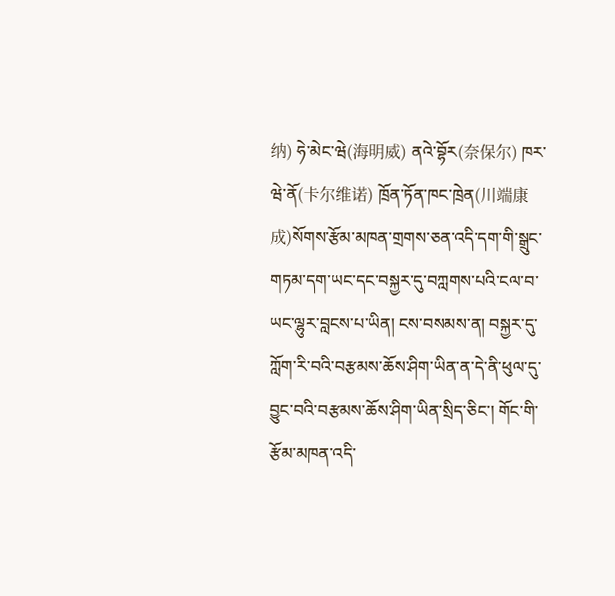纳) ཧེ་མེང་ཝེ(海明威) ནའེ་བྷོར(奈保尔) ཁར་ཝེ་ནོ(卡尔维诺) ཁྲོན་ཏོན་ཁང་ཁྲེན(川端康成)སོགས་རྩོམ་མཁན་གྲགས་ཅན་འདི་དག་གི་སྒྲུང་གཏམ་དག་ཡང་དང་བསྐྱར་དུ་བཀླགས་པའི་ངལ་བ་ཡང་ལྷུར་བླངས་པ་ཡིན། ངས་བསམས་ན། བསྐྱར་དུ་ཀློག་རི་བའི་བརྩམས་ཆོས་ཤིག་ཡིན་ན་དེ་ནི་ཕུལ་དུ་བྱུང་བའི་བརྩམས་ཆོས་ཤིག་ཡིན་སྲིད་ཅིང་། གོང་གི་རྩོམ་མཁན་འདི་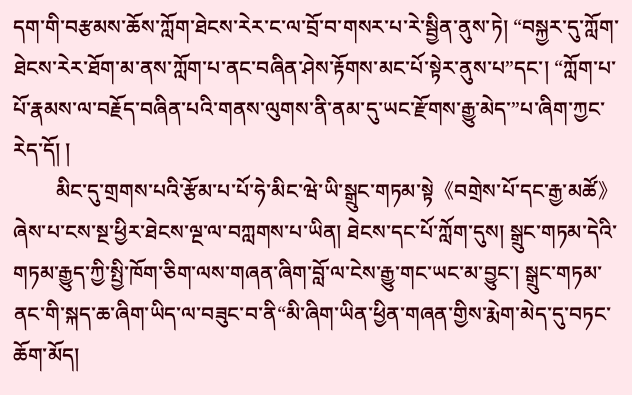དག་གི་བརྩམས་ཆོས་ཀློག་ཐེངས་རེར་ང་ལ་བྲོ་བ་གསར་པ་རེ་སྦྱིན་ནུས་ཏེ། “བསྐྱར་དུ་ཀློག་ཐེངས་རེར་ཐོག་མ་ནས་ཀློག་པ་ནང་བཞིན་ཤེས་རྟོགས་མང་པོ་སྟེར་ནུས་པ”དང་། “ཀློག་པ་པོ་རྣམས་ལ་བརྗོད་བཞིན་པའི་གནས་ལུགས་ནི་ནམ་དུ་ཡང་རྫོགས་རྒྱུ་མེད་”པ་ཞིག་ཀྱང་རེད་དོ། །
        མིང་དུ་གྲགས་པའི་རྩོམ་པ་པོ་ཧེ་མིང་ཝེ་ཡི་སྒྲུང་གཏམ་སྟེ《བགྲེས་པོ་དང་རྒྱ་མཚོ》ཞེས་པ་ངས་སྔ་ཕྱིར་ཐེངས་ལྔ་ལ་བཀླགས་པ་ཡིན། ཐེངས་དང་པོ་ཀློག་དུས། སྒྲུང་གཏམ་དེའི་གཏམ་རྒྱུད་ཀྱི་སྤྱི་ཁོག་ཅིག་ལས་གཞན་ཞིག་བློ་ལ་ངེས་རྒྱུ་གང་ཡང་མ་བྱུང་། སྒྲུང་གཏམ་ནང་གི་སྐད་ཆ་ཞིག་ཡིད་ལ་བཟུང་བ་ནི“མི་ཞིག་ཡིན་ཕྱིན་གཞན་གྱིས་རྨེག་མེད་དུ་བཏང་ཆོག་མོད།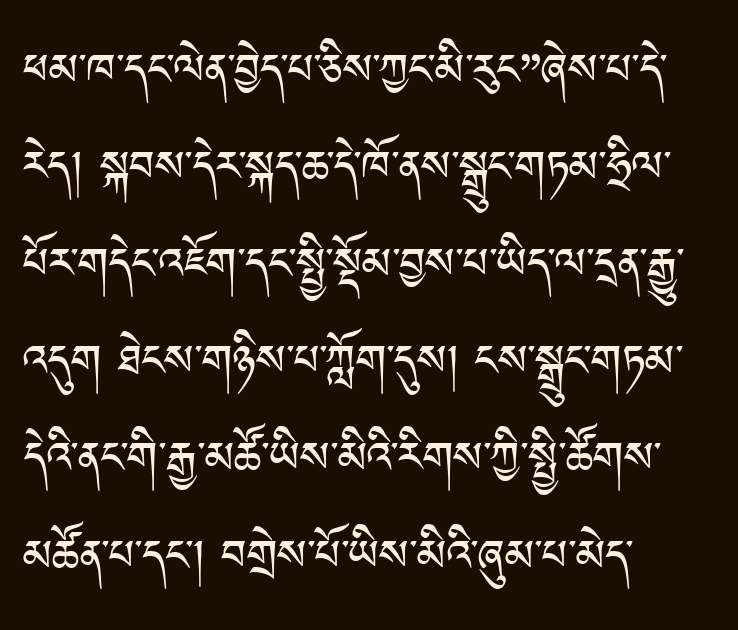ཕམ་ཁ་དང་ལེན་བྱེད་པ་ཅིས་ཀྱང་མི་རུང”ཞེས་པ་དེ་རེད། སྐབས་དེར་སྐད་ཆ་དེ་ཁོ་ནས་སྒྲུང་གཏམ་ཧྲིལ་པོར་གདེང་འཇོག་དང་སྤྱི་སྡོམ་བྱས་པ་ཡིད་ལ་དྲན་རྒྱུ་འདུག ཐེངས་གཉིས་པ་ཀློག་དུས། ངས་སྒྲུང་གཏམ་དེའི་ནང་གི་རྒྱ་མཚོ་ཡིས་མིའི་རིགས་ཀྱི་སྤྱི་ཚོགས་མཚོན་པ་དང་། བགྲེས་པོ་ཡིས་མིའི་ཞུམ་པ་མེད་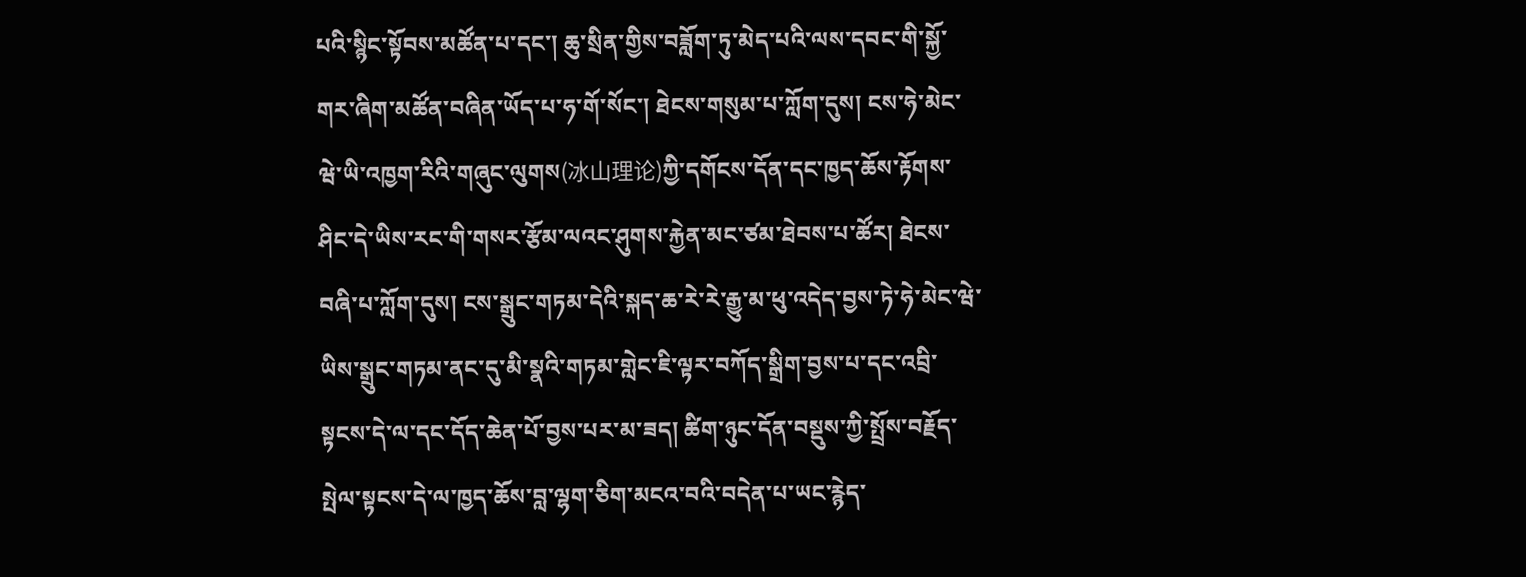པའི་སྙིང་སྟོབས་མཚོན་པ་དང་། ཆུ་སྲིན་གྱིས་བཟློག་ཏུ་མེད་པའི་ལས་དབང་གི་སྐྱོ་གར་ཞིག་མཚོན་བཞིན་ཡོད་པ་ཧ་གོ་སོང་། ཐེངས་གསུམ་པ་ཀློག་དུས། ངས་ཧེ་མེང་ཝེ་ཡི་འཁྱག་རིའི་གཞུང་ལུགས(冰山理论)ཀྱི་དགོངས་དོན་དང་ཁྱད་ཆོས་རྟོགས་ཤིང་དེ་ཡིས་རང་གི་གསར་རྩོམ་ལའང་ཤུགས་རྐྱེན་མང་ཙམ་ཐེབས་པ་ཚོར། ཐེངས་བཞི་པ་ཀློག་དུས། ངས་སྒྲུང་གཏམ་དེའི་སྐད་ཆ་རེ་རེ་རྒྱུ་མ་ཕུ་འདེད་བྱས་ཏེ་ཧེ་མེང་ཝེ་ཡིས་སྒྲུང་གཏམ་ནང་དུ་མི་སྣའི་གཏམ་གླེང་ཇི་ལྟར་བཀོད་སྒྲིག་བྱས་པ་དང་འབྲི་སྟངས་དེ་ལ་དང་དོད་ཆེན་པོ་བྱས་པར་མ་ཟད། ཚིག་ཉུང་དོན་བསྡུས་ཀྱི་སྤྲོས་བརྗོད་སྤེལ་སྟངས་དེ་ལ་ཁྱད་ཆོས་བླ་ལྷག་ཅིག་མངའ་བའི་བདེན་པ་ཡང་རྙེད་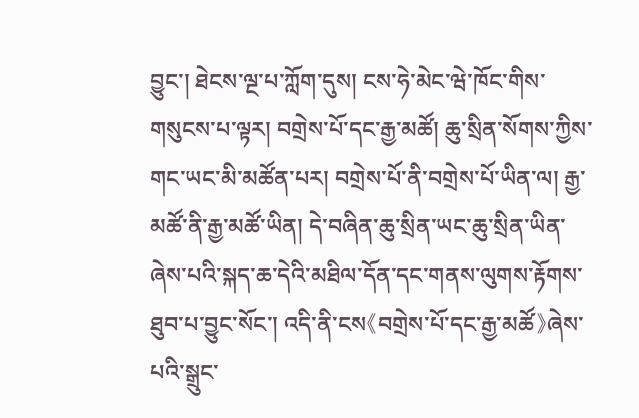བྱུང་། ཐེངས་ལྔ་པ་ཀློག་དུས། ངས་ཧེ་མེང་ཝེ་ཁོང་གིས་གསུངས་པ་ལྟར། བགྲེས་པོ་དང་རྒྱ་མཚོ། ཆུ་སྲིན་སོགས་ཀྱིས་གང་ཡང་མི་མཚོན་པར། བགྲེས་པོ་ནི་བགྲེས་པོ་ཡིན་ལ། རྒྱ་མཚོ་ནི་རྒྱ་མཚོ་ཡིན། དེ་བཞིན་ཆུ་སྲིན་ཡང་ཆུ་སྲིན་ཡིན་ཞེས་པའི་སྐད་ཆ་དེའི་མཐིལ་དོན་དང་གནས་ལུགས་རྟོགས་ཐུབ་པ་བྱུང་སོང་། འདི་ནི་ངས《བགྲེས་པོ་དང་རྒྱ་མཚོ》ཞེས་པའི་སྒྲུང་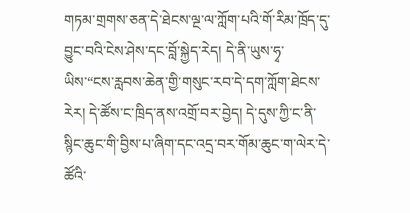གཏམ་གྲགས་ཅན་དེ་ཐེངས་ལྔ་ལ་ཀློག་པའི་གོ་རིམ་ཁྲོད་དུ་བྱུང་བའི་ངེས་ཤེས་དང་བློ་སྐྱེད་རེད། དེ་ནི་ཡུས་ཧྭ་ཡིས་“ངས་རླབས་ཆེན་གྱི་གསུང་རབ་དེ་དག་ཀློག་ཐེངས་རེར། དེ་ཚོས་ང་ཁྲིད་ནས་འགྲོ་བར་བྱེད། དེ་དུས་ཀྱི་ང་ནི་སྙིང་ཆུང་གི་བྱིས་པ་ཞིག་དང་འདྲ་བར་གོམ་ཆུང་ག་ལེར་དེ་ཚོའི་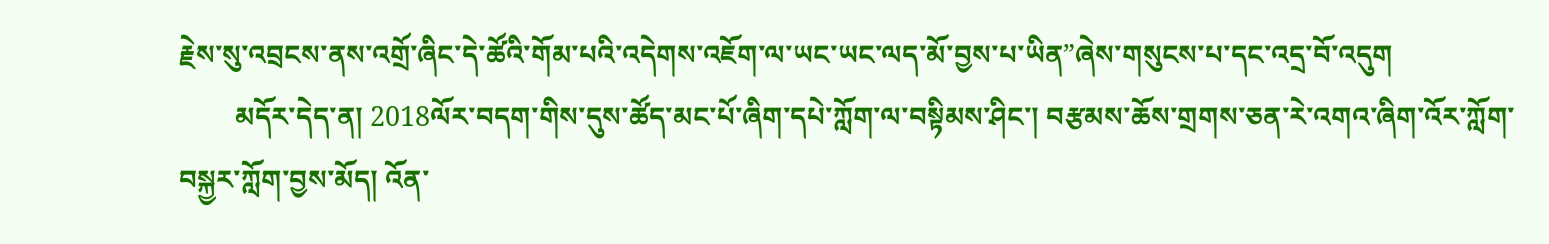རྗེས་སུ་འབྲངས་ནས་འགྲོ་ཞིང་དེ་ཚོའི་གོམ་པའི་འདེགས་འཇོག་ལ་ཡང་ཡང་ལད་མོ་བྱས་པ་ཡིན”ཞེས་གསུངས་པ་དང་འདྲ་བོ་འདུག
        མདོར་དེད་ན། 2018ལོར་བདག་གིས་དུས་ཚོད་མང་པོ་ཞིག་དཔེ་ཀློག་ལ་བསྟིམས་ཤིང་། བརྩམས་ཆོས་གྲགས་ཅན་རེ་འགའ་ཞིག་འོར་ཀློག་བསྐྱར་ཀློག་བྱས་མོད། འོན་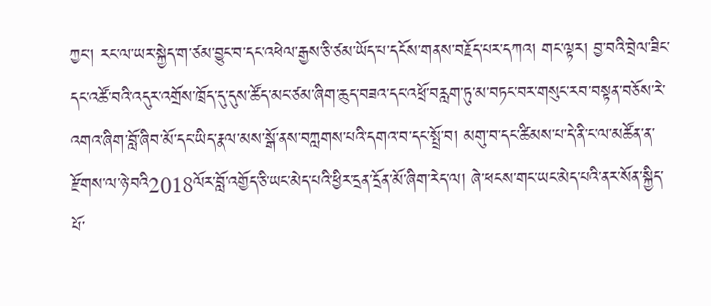ཀྱང་། རང་ལ་ཡར་སྐྱེད་ག་ཙམ་བྱུང་བ་དང་འཕེལ་རྒྱས་ཅི་ཙམ་ཡོད་པ་དངོས་གནས་བརྗོད་པར་དཀའ། གང་ལྟར། བྱ་བའི་བྲེལ་ཟིང་དང་འཚོ་བའི་འདུར་འགྲོས་ཁྲོད་དུ་དུས་ཚོད་མང་ཙམ་ཞིག་ཆུད་བཟའ་དང་འཕྲོ་བརླག་ཏུ་མ་བཏང་བར་གསུང་རབ་བསྟན་བཅོས་རེ་འགའ་ཞིག་བློ་ཞིབ་མོ་དང་ཡིད་རྣལ་མས་སྒོ་ནས་བཀླགས་པའི་དགའ་བ་དང་སྤྲོ་བ། མགུ་བ་དང་ཚིམས་པ་དེ་ནི་ང་ལ་མཚོན་ན་རྫོགས་ལ་ཉེ་བའི2018ལོར་བློ་འགྱོད་ཅི་ཡང་མེད་པའི་ཕྱིར་དྲན་དྲོན་མོ་ཞིག་རེད་ལ། ཞེ་ཕངས་གང་ཡང་མེད་པའི་ནར་སོན་སྐྱིད་པོ་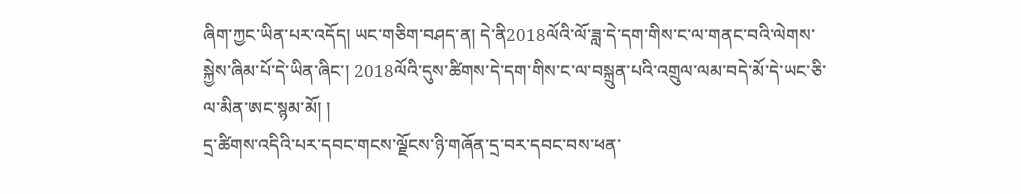ཞིག་ཀྱང་ཡིན་པར་འདོད། ཡང་གཅིག་བཤད་ན། དེ་ནི2018ལོའི་ལོ་ཟླ་དེ་དག་གིས་ང་ལ་གནང་བའི་ལེགས་སྐྱེས་ཞིམ་པོ་དེ་ཡིན་ཞིང་། 2018ལོའི་དུས་ཚིགས་དེ་དག་གིས་ང་ལ་བསྐྲུན་པའི་འགྲུལ་ལམ་བདེ་མོ་དེ་ཡང་ཅི་ལ་མིན་ཨང་སྙམ་མོ། །
དྲ་ཚིགས་འདིའི་པར་དབང་གངས་ལྗོངས་ཉི་གཞོན་དྲ་བར་དབང་བས་ཕན་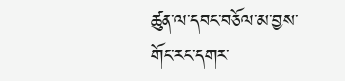ཚུན་ལ་དབང་བཅོལ་མ་བྱས་གོང་རང་དགར་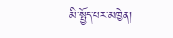མི་སྤྱོད་པར་མཁྱེན།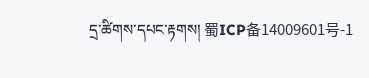དྲ་ཚིགས་དཔང་རྟགས། 蜀ICP备14009601号-1